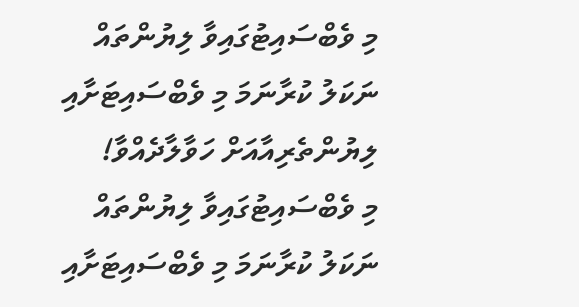މި ވެބްސައިޓުގައިވާ ލިޔުންތައް ނަކަލު ކުރާނަމަ މި ވެބްސައިޓަށާއި ލިޔުންތެރިއާއަށް ހަވާލާދެއްވާ!
މި ވެބްސައިޓުގައިވާ ލިޔުންތައް ނަކަލު ކުރާނަމަ މި ވެބްސައިޓަށާއި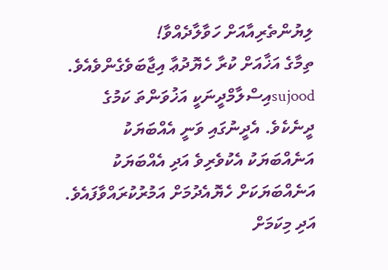ލިޔުންތެރިއާއަށް ހަވާލާދެއްވާ!
ތިމާގެ އަޚާއަށް ކުރާ ހެޔޮދުޢާ އިޖާބަވެގެންވެއެވެ.
sujoodއިސްލާމްދީނަކީ އަޚުވަންތަ ކަމުގެ ދީނެކެވެ. އެދީނުގައި ވަނީ އެއްބަޔަކު އަނެއްބަޔަކު އެކުވެރިވެ އަދި އެއްބަޔަކު އަނެއްބަޔަކަށް ހެޔޮއެދުމަށް އަމުރުކުރައްވާފައެވެ. އަދި މިކަމަށް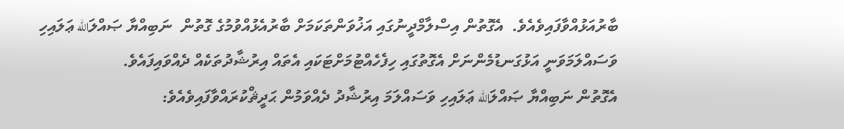ބާރުއަޅުއްވާފައިވެއެވެ.  އެގޮތުން އިސްލާމްދީނުގައި އަޚުވަންތަކަމަށް ބާރުއެޅުއްވުމުގެ ގޮތުން  ނަބިއްޔާ ޞައްލަالله ޢަލައިހި ވަސައްލަމަވަނީ އަޅުގަނޑުމެންނަށް އެގޮތުގައި ހިފެހެއްޓުމަށްޓަކައި އެތައް އިރުޝާދުތަކެއް ދެއްވައިފައެވެ.
އެގޮތުން ނަބިއްޔާ ޞައްލަالله ޢަލައިހި ވަސައްލަމަ އިރުޝާދު ދެއްވަމުން ޙަދީޘްކުރައްވާފައިވެއެވެ: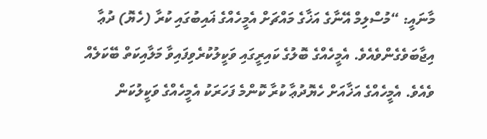މާނައީ: “މުސްލިމް އޭނާގެ އަޚާގެ މައްޗަށް އެމީހެއްގެ ޣައިބުގައި ކުރާ (ހެޔޮ) ދުޢާ އިޖާބަވެގެންވެއެވެ. އެމީހެއްގެ ބޮލުގެ ކައިރީގައި ވަކީލުކުރެވިފައިވާ މަލާއިކަތް ބޭކަލެއް ވެއެވެ. އެމީހެއްގެ އަޚާއަށް ހެޔޮދުޢާ ކުރާ ކޮންމެ ފަހަރަކު އެމީހެއްގެ ވަކީލުކަން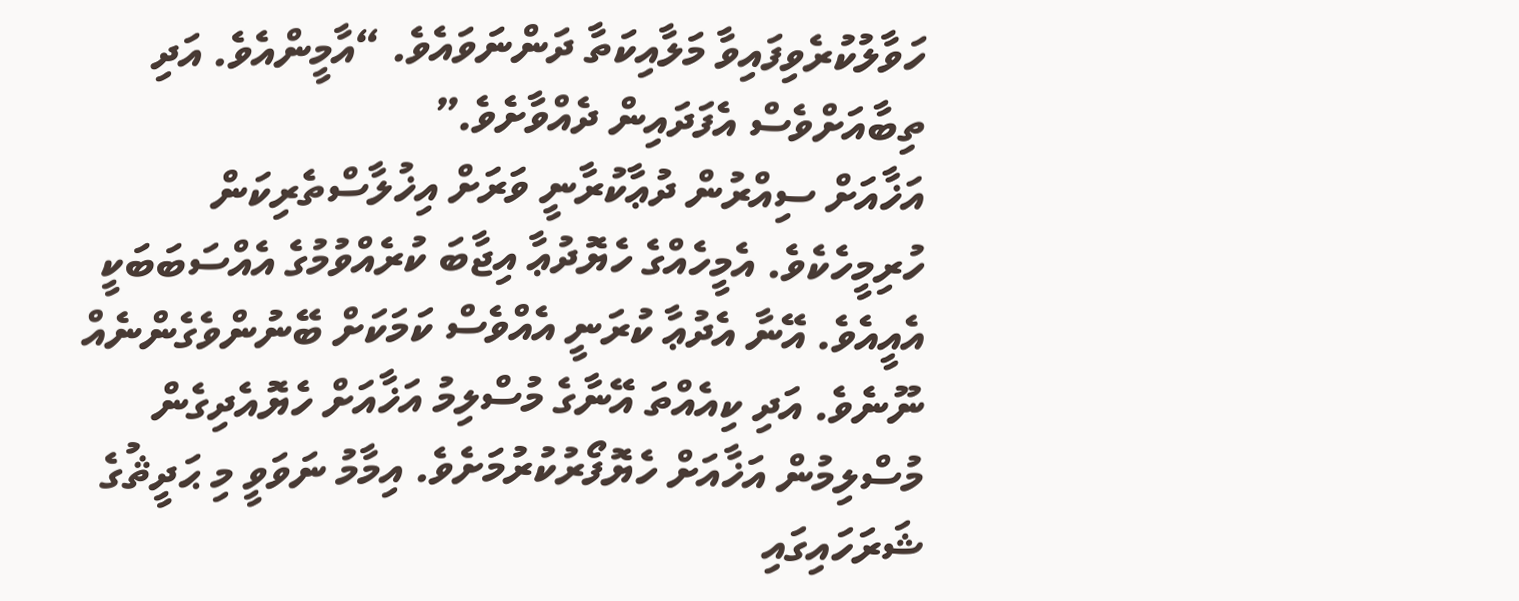ހަވާލުކުރެވިފައިވާ މަލާއިކަތާ ދަންނަވައެވެ. “އާމީންއެވެ. އަދި ތިބާއަށްވެސް އެފަދައިން ދެއްވާށެވެ.”
އަޚާއަށް ސިއްރުން ދުޢާކުރާނީ ވަރަށް އިޚުލާސްތެރިކަން ހުރިމީހެކެވެ. އެމީހެއްގެ ހެޔޮދުޢާ އިޖާބަ ކުރެއްވުމުގެ އެއްސަބަބަކީ އެއީއެވެ. އޭނާ އެދުޢާ ކުރަނީ އެއްވެސް ކަމަކަށް ބޭނުންވެގެންނެއް ނޫނެވެ. އަދި ކިއެއްތަ އޭނާގެ މުސްލިމު އަޚާއަށް ހެޔޮއެދިގެން މުސްލިމުން އަޚާއަށް ހެޔޮފޯރުކުރުމަށެވެ. އިމާމު ނަވަވީ މި ޙަދީޘުގެ ޝަރަހައިގައި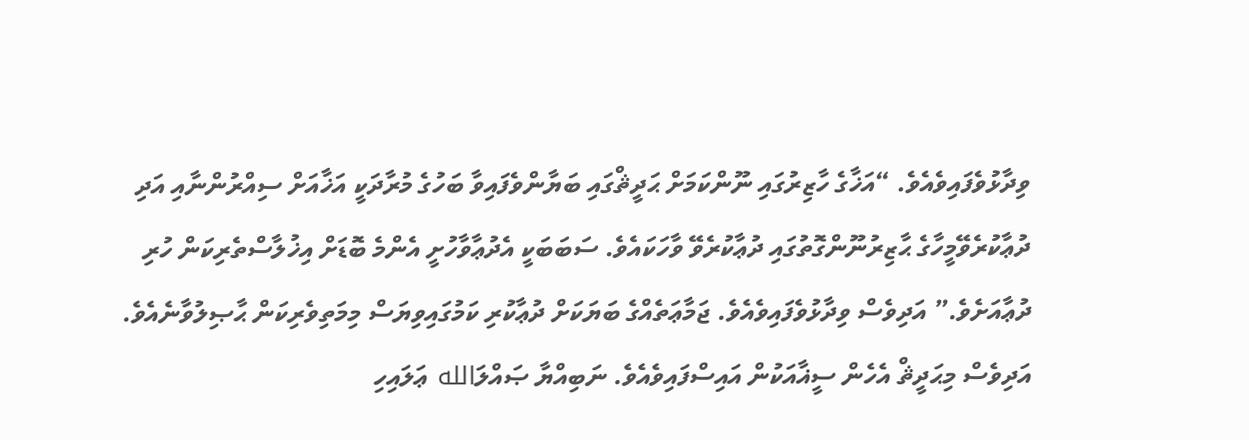ވިދާޅުވެފައިވެއެވެ. “އަޚާގެ ހާޒިރުގައި ނޫންކަމަށް ޙަދީޘްގައި ބަޔާންވެފައިވާ ބަހުގެ މުރާދަކީ އަޚާއަށް ސިއްރުންނާއި އަދި ދުޢާކުރެވޭމީހާގެ ޙާޒިރުނޫންގޮތުގައި ދުޢާކުރެވޭ ވާހަކައެވެ. ސަބަބަކީ އެދުޢާވާހުށީ އެންމެ ބޮޑަށް އިޚުލާސްތެރިކަން ހުރި ދުޢާއަށެވެ.” އަދިވެސް ވިދާޅުވެފައިވެއެވެ. ޖަމާޢަތެއްގެ ބަޔަކަށް ދުޢާކުރި ކަމުގައިވިޔަސް މިމަތިވެރިކަން ޙާޞިލުވާނެއެވެ.
އަދިވެސް މިޙަދީޘް އެހެން ސީޣާއަކުން އައިސްފައިވެއެވެ. ނަބިއްޔާ ޞައްލަالله ޢަލައިހި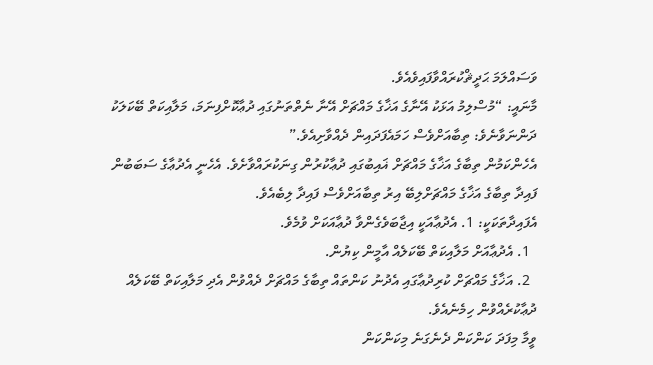ވަސައްލަމަ ޙަދީޘްކުރައްވާފައިވެއެވެ.
މާނައީ: “މުސްލިމު އަޅަކު އޭނާގެ އަޚާގެ މައްޗަށް އޭނާ ނެތްތަނުގައި ދުޢާކޮށްފިނަމަ، މަލާއިކަތް ބޭކަލަކު ދަންނަވާނެވެ: ތިބާއަށްވެސް ހަމައެފަދައިން ދެއްވާށިއެވެ.”
އެހެންކަމުން ތިބާގެ އަޚާގެ މައްޗަށް ޣައިބުގައި ދުޢާކުރުން ގިނަކުރައްވާށެވެ. އެހެނީ އެދުޢާގެ ސަބަބުން ފައިދާ ތިބާގެ އަޚާގެ މައްޗަށްލިބޭ އިރު ތިބާއަށްވެސް ފައިދާ ލިބެއެވެ.
އެފައިދާތަކަކީ: 1. އެދުޢާއަކީ އިޖާބަވެގެންވާ ދުޢާއަކަށް ވުމެވެ.
  1. އެދުޢާއަށް މަލާއިކަތް ބޭކަލެއް އާމީން ކިޔުން.
  2. އަޚާގެ މައްޗަށް ކުރިދުޢާގައި އެދުނު ކަންތައް ތިބާގެ މައްޗަށް ދެއްވުން އެދި މަލާއިކަތް ބޭކަލެއް ދުޢާކުރެއްވުން ހިމެނެއެވެ.
ވީމާ މިފަދަ ކަންކަން ދެނެގަނެ މިކަންކަން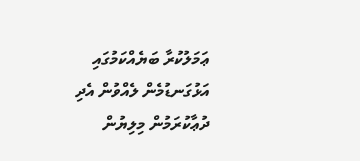ޢަމަލުކުރާ ބަޔެއްކަމުގައި އަޅުގަނޑުމެން ލެއްވުން އެދި ދުޢާކުރަމުން މިލިޔުން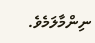ނިންމާލަމެވެ.